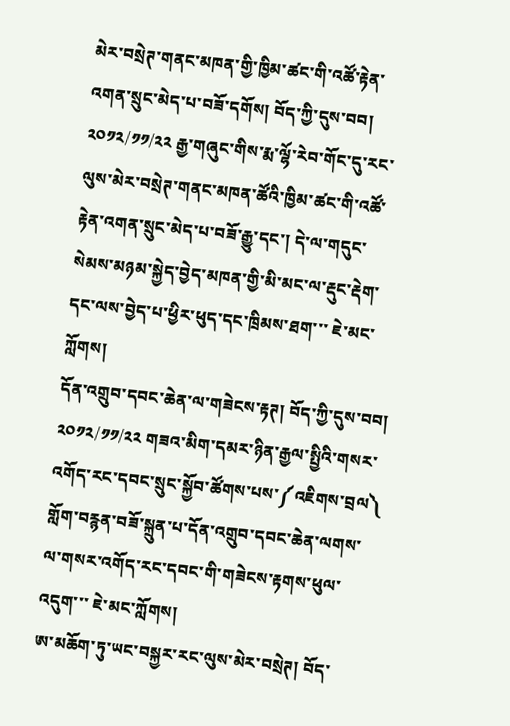མེར་བསྲེཊ་གནང་མཁན་གྱི་ཁྱིམ་ཚང་གི་འཚོ་རྟེན་འགན་སྲུང་མེད་པ་བཟོ་དགོས། བོད་ཀྱི་དུས་བབ། ༢༠༡༢/༡༡/༢༢ རྒྱ་གཞུང་གིས་རྨ་ལྷོ་རེབ་གོང་དུ་རང་ལུས་མེར་བསྲེཊ་གནང་མཁན་ཚོའི་ཁྱིམ་ཚང་གི་འཚོ་རྟེན་འགན་སྲུང་མེད་པ་བཟོ་རྒྱུ་དང་། དེ་ལ་གདུང་སེམས་མཉམ་སྐྱེད་བྱེད་མཁན་གྱི་མི་མང་ལ་རྡུང་རྡེག་དང་ལས་བྱེད་པ་ཕྱིར་ཕུད་དང་ཁྲིམས་ཐག་་་ ཇེ་མང་ཀློགས།
དོན་འགྲུབ་དབང་ཆེན་ལ་གཟེངས་རྟཊ། བོད་ཀྱི་དུས་བབ། ༢༠༡༢/༡༡/༢༢ གཟའ་མིག་དམར་ཉིན་རྒྱལ་སྤྱིའི་གསར་འགོད་རང་དབང་སྲུང་སྐྱོབ་ཚོགས་པས་༼འཇིགས་བྲལ༽ གློག་བརྙན་བཟོ་སྐྲུན་པ་དོན་འགྲུབ་དབང་ཆེན་ལགས་ལ་གསར་འགོད་རང་དབང་གི་གཟེངས་རྟགས་ཕུལ་འདུག་་་ ཇེ་མང་ཀློགས།
ཨ་མཆོག་ཏུ་ཡང་བསྐྱར་རང་ལུས་མེར་བསྲེཊ། བོད་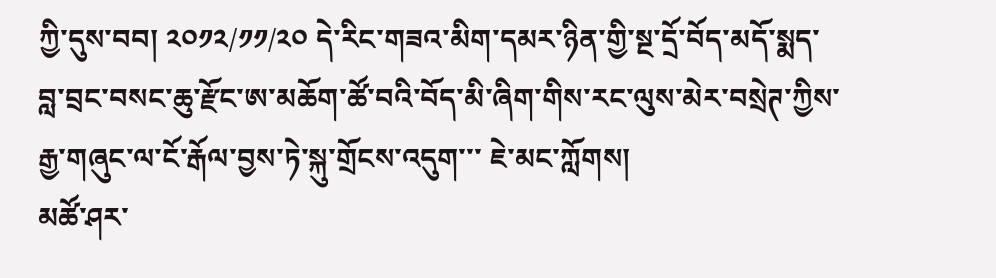ཀྱི་དུས་བབ། ༢༠༡༢/༡༡/༢༠ དེ་རིང་གཟའ་མིག་དམར་ཉིན་གྱི་སྔ་དྲོ་བོད་མདོ་སྨད་བླ་བྲང་བསང་ཆུ་རྫོང་ཨ་མཆོག་ཚོ་བའི་བོད་མི་ཞིག་གིས་རང་ལུས་མེར་བསྲེཊ་ཀྱིས་རྒྱ་གཞུང་ལ་ངོ་རྒོལ་བྱས་ཏེ་སྐུ་གྲོངས་འདུག་་་ ཇེ་མང་ཀློགས།
མཚོ་ཤར་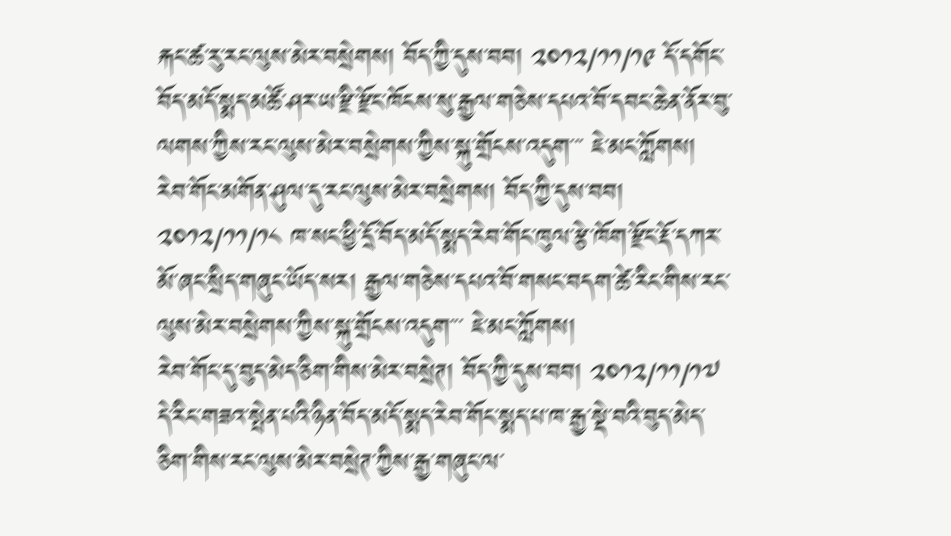རྐང་ཚ་རུ་རང་ལུས་མེར་བསྲེགས། བོད་ཀྱི་དུས་བབ། ༢༠༡༢/༡༡/༡༩ དོ་དགོང་བོད་མདོ་སྨད་མཚོ་ཤར་ཡ་རྫི་རྫོང་ཁོངས་སུ་རྒྱལ་གཅེས་དཔའ་བོ་དབང་ཆེན་ནོར་བུ་ལགས་ཀྱིས་རང་ལུས་མེར་བསྲེགས་ཀྱིས་སྐུ་གྲོངས་འདུག་་་ ཇེ་མང་ཀློགས།
རེབ་གོང་མགོན་ཤུལ་དུ་རང་ལུས་མེར་བསྲེགས། བོད་ཀྱི་དུས་བབ། ༢༠༡༢/༡༡/༡༨ ཁ་སང་ཕྱི་དྲོ་བོད་མདོ་སྨད་རེབ་གོང་ཁུལ་རྩེ་ཁོག་རྫོང་རྡོ་དཀར་མོ་ཞང་སྲིད་གཞུང་ཡོད་སར། རྒྱལ་གཅེས་དཔའ་བོ་གསང་བདག་ཚེ་རིང་གིས་རང་ལུས་མེར་བསྲེགས་ཀྱིས་སྐུ་གྲོངས་འདུག་་་ ཇེ་མང་ཀློགས།
རེབ་གོང་དུ་བུད་མེད་ཅིག་གིས་མེར་བསྲེཊ། བོད་ཀྱི་དུས་བབ། ༢༠༡༢/༡༡/༡༧ དེ་རིང་གཟའ་སྤེན་པའི་ཉིན་བོད་མདོ་སྨད་རེབ་གོང་སྨད་པ་ཁ་རྒྱ་སྡེ་བའི་བུད་མེད་ཅིག་གིས་རང་ལུས་མེར་བསྲེཊ་ཀྱིས་རྒྱ་གཞུང་ལ་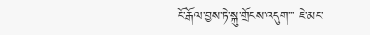ངོ་རྒོལ་བྱས་ཏེ་སྐུ་གྲོངས་འདུག་་་ ཇེ་མང་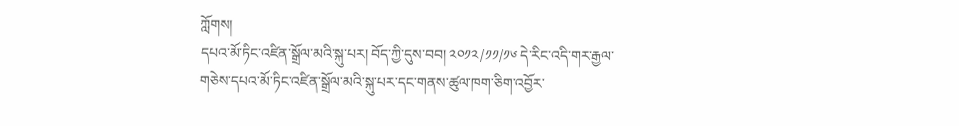ཀློགས།
དཔའ་མོ་ཏིང་འཛིན་སྒྲོལ་མའི་སྐུ་པར། བོད་ཀྱི་དུས་བབ། ༢༠༡༢/༡༡/༡༦ དེ་རིང་འདི་གར་རྒྱལ་གཅེས་དཔའ་མོ་ཏིང་འཛིན་སྒྲོལ་མའི་སྐུ་པར་དང་གནས་ཚུལ་ཁག་ཅིག་འབྱོར་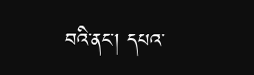བའི་ནང་། དཔའ་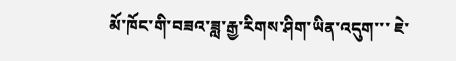མོ་ཁོང་གི་བཟའ་ཟླ་རྒྱ་རིགས་ཤིག་ཡིན་འདུག་་་ ཇེ་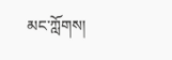མང་ཀློགས།